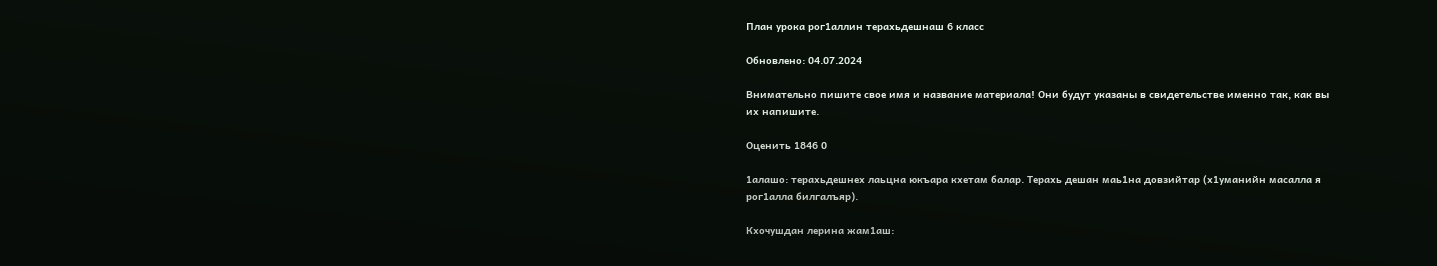План урока рог1аллин терахьдешнаш 6 класс

Обновлено: 04.07.2024

Внимательно пишите свое имя и название материала! Они будут указаны в свидетельстве именно так, как вы их напишите.

Оценить 1846 0

1алашо: терахьдешнех лаьцна юкъара кхетам балар. Терахь дешан маь1на довзийтар (х1уманийн масалла я рог1алла билгалъяр).

Кхочушдан лерина жам1аш: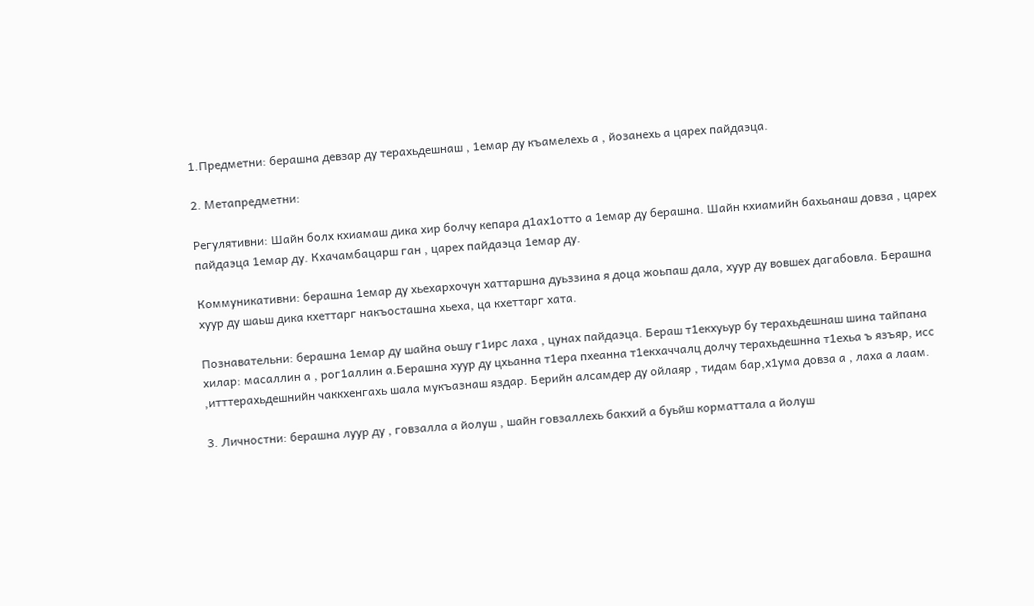1.Предметни: берашна девзар ду терахьдешнаш , 1емар ду къамелехь а , йозанехь а царех пайдаэца.

2. Метапредметни:

Регулятивни: Шайн болх кхиамаш дика хир болчу кепара д1ах1отто а 1емар ду берашна. Шайн кхиамийн бахьанаш довза , царех пайдаэца 1емар ду. Кхачамбацарш ган , царех пайдаэца 1емар ду.

Коммуникативни: берашна 1емар ду хьехархочун хаттаршна дуьззина я доца жоьпаш дала, хуур ду вовшех дагабовла. Берашна хуур ду шаьш дика кхеттарг накъосташна хьеха, ца кхеттарг хата.

Познавательни: берашна 1емар ду шайна оьшу г1ирс лаха , цунах пайдаэца. Бераш т1екхуьур бу терахьдешнаш шина тайпана хилар: масаллин а , рог1аллин а.Берашна хуур ду цхьанна т1ера пхеанна т1екхаччалц долчу терахьдешнна т1ехьа ъ язъяр, исс ,итттерахьдешнийн чаккхенгахь шала мукъазнаш яздар. Берийн алсамдер ду ойлаяр , тидам бар,х1ума довза а , лаха а лаам.

3. Личностни: берашна луур ду , говзалла а йолуш , шайн говзаллехь бакхий а буьйш корматтала а йолуш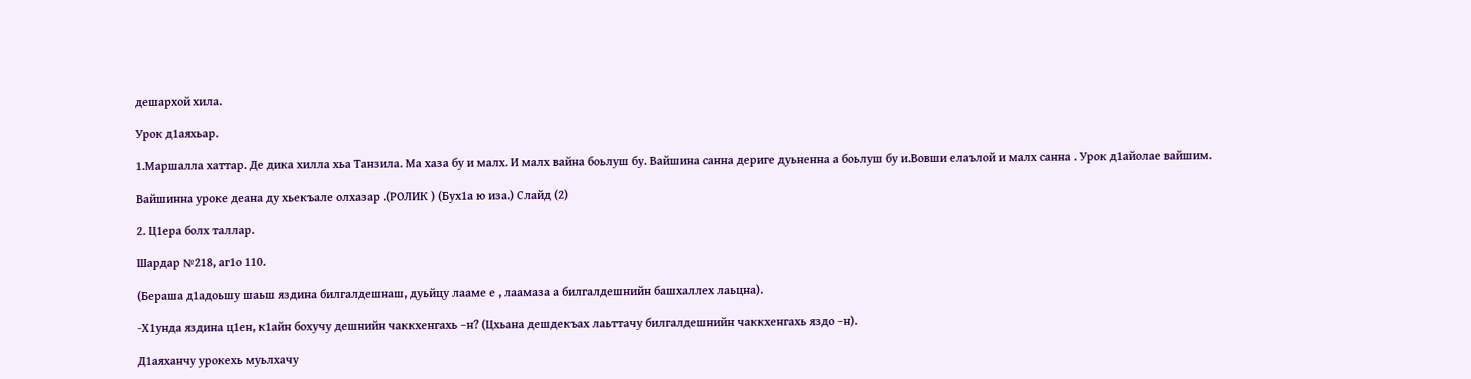дешархой хила.

Урок д1аяхьар.

1.Маршалла хаттар. Де дика хилла хьа Танзила. Ма хаза бу и малх. И малх вайна боьлуш бу. Вайшина санна дериге дуьненна а боьлуш бу и.Вовши елаълой и малх санна . Урок д1айолае вайшим.

Вайшинна уроке деана ду хьекъале олхазар .(РОЛИК ) (Бух1а ю иза.) Слайд (2)

2. Ц1ера болх таллар.

Шардар №218, аг1о 110.

(Бераша д1адоьшу шаьш яздина билгалдешнаш, дуьйцу лааме е , лаамаза а билгалдешнийн башхаллех лаьцна).

-Х1унда яздина ц1ен, к1айн бохучу дешнийн чаккхенгахь –н? (Цхьана дешдекъах лаьттачу билгалдешнийн чаккхенгахь яздо –н).

Д1аяханчу урокехь муьлхачу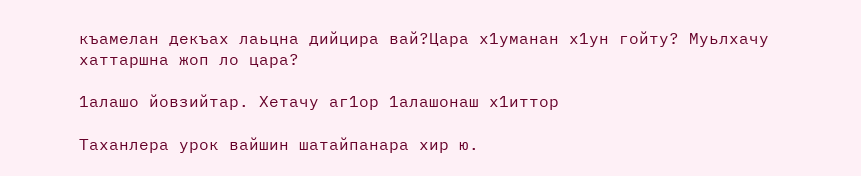къамелан декъах лаьцна дийцира вай?Цара х1уманан х1ун гойту? Муьлхачу хаттаршна жоп ло цара?

1алашо йовзийтар. Хетачу аг1ор 1алашонаш х1иттор

Таханлера урок вайшин шатайпанара хир ю.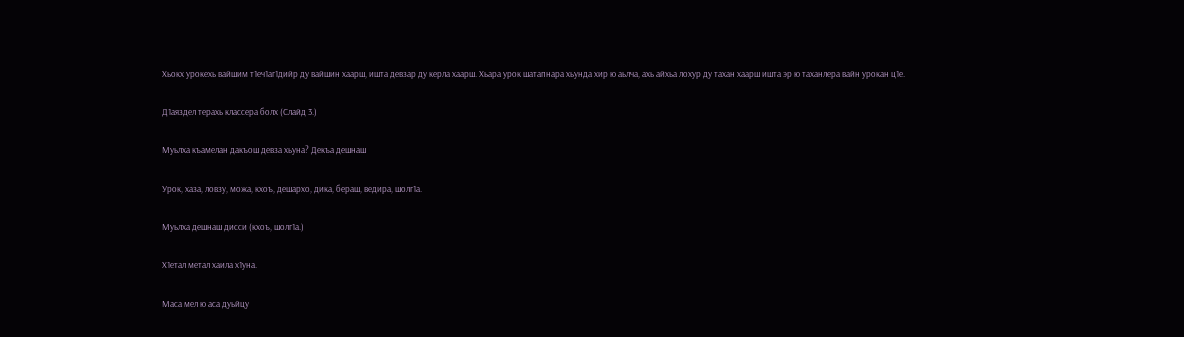Хьокх урокехь вайшим т1еч1аг1дийр ду вайшин хаарш, ишта девзар ду керла хаарш. Хьара урок шатапнара хьунда хир ю аьлча, ахь айхьа лохур ду тахан хаарш ишта эр ю таханлера вайн урокан ц1е.

Д1аяздел терахь классера болх (Слайд 3.)

Муьлха къамелан дакъош девза хьуна? Декъа дешнаш

Урок, хаза, ловзу, можа, кхоъ, дешархо, дика, бераш, ведира, шолг1а.

Муьлха дешнаш дисси (кхоъ, шолг1а.)

Х1етал метал хаила х1уна.

Маса мел ю аса дуьйцу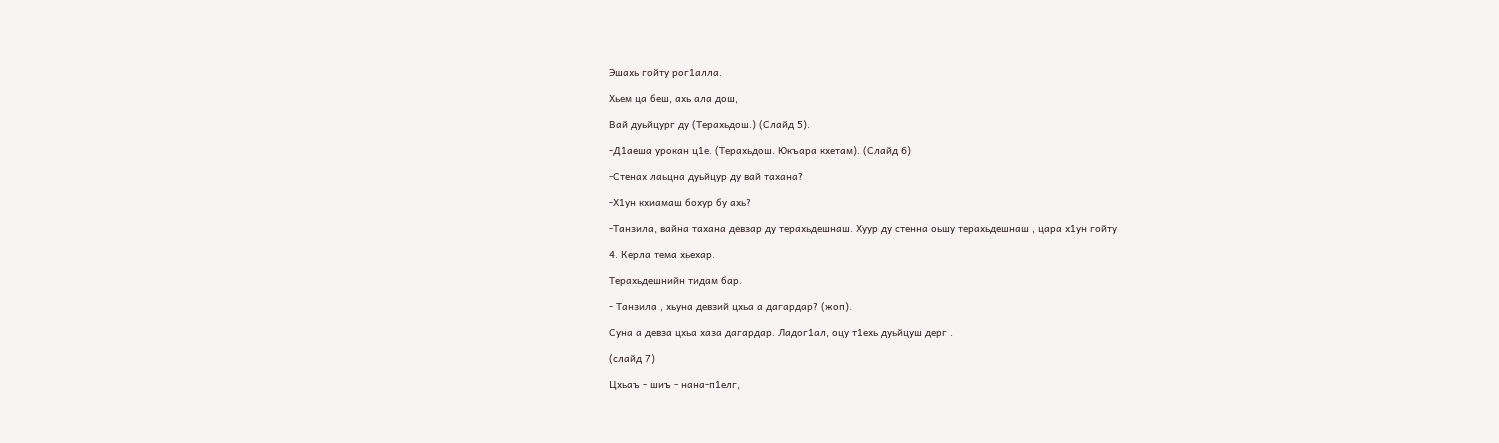Эшахь гойту рог1алла.

Хьем ца беш, ахь ала дош,

Вай дуьйцург ду (Терахьдош.) (Слайд 5).

-Д1аеша урокан ц1е. (Терахьдош. Юкъара кхетам). (Слайд 6)

-Стенах лаьцна дуьйцур ду вай тахана?

-Х1ун кхиамаш бохур бу ахь?

-Танзила, вайна тахана девзар ду терахьдешнаш. Хуур ду стенна оьшу терахьдешнаш , цара х1ун гойту

4. Керла тема хьехар.

Терахьдешнийн тидам бар.

- Танзила , хьуна девзий цхьа а дагардар? (жоп).

Суна а девза цхьа хаза дагардар. Ладог1ал, оцу т1ехь дуьйцуш дерг .

(слайд 7)

Цхьаъ - шиъ - нана-п1елг,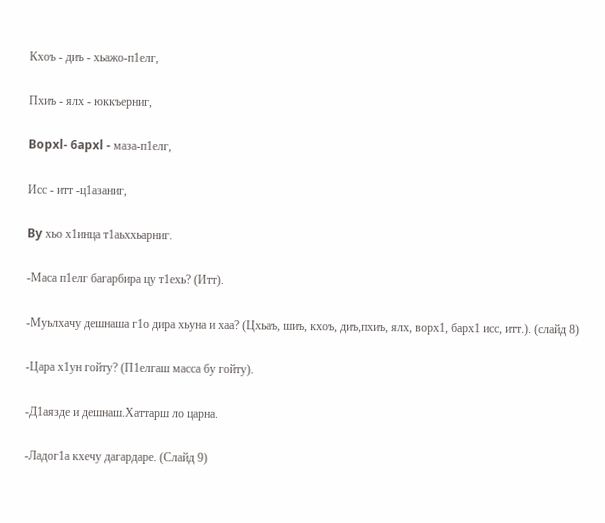Кхоъ - диъ - хьажо-п1елг,

Пхиъ - ялх - юккъерниг,

Bopxl- 6apxl - маза-п1елг,

Исс - итт -ц1азаниг,

By хьо х1инца т1аьххьарниг.

-Маса п1елг багарбира цу т1ехь? (Итт).

-Муьлхачу дешнаша г1о дира хьуна и хаа? (Цхьаъ, шиъ, кхоъ, диъ,пхиъ, ялх, ворх1, барх1 исс, итт.). (слайд 8)

-Цара х1ун гойту? (П1елгаш масса бу гойту).

-Д1аязде и дешнаш.Хаттарш ло царна.

-Ладог1а кхечу дагардаре. (Слайд 9)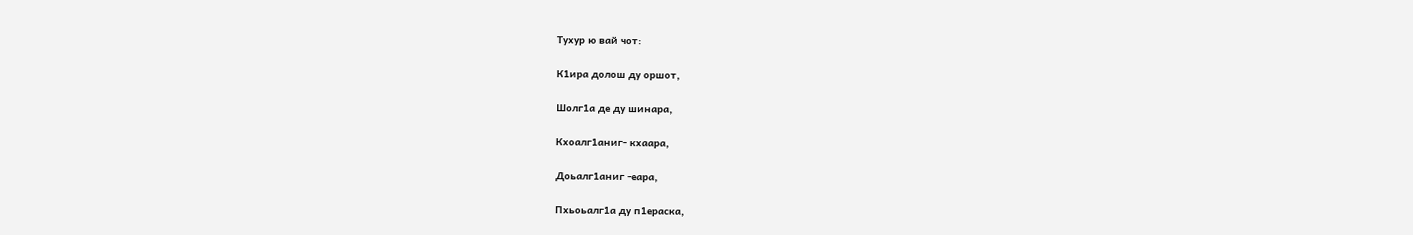Тухур ю вай чот:

К1ира долош ду оршот,

Шолг1а де ду шинара,

Кхоалг1аниг- кхаара,

Доьалг1аниг -еара,

Пхьоьалг1а ду п1ераска,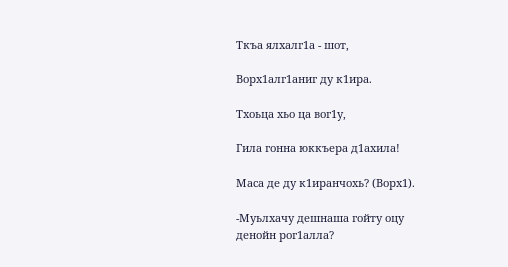Ткъа ялхалг1а - шот,

Ворх1алг1аниг ду к1ира.

Тхоьца хьо ца вог1у,

Гила гонна юккъера д1ахила!

Маса де ду к1иранчохь? (Ворх1).

-Муьлхачу дешнаша гойту оцу денойн рог1алла?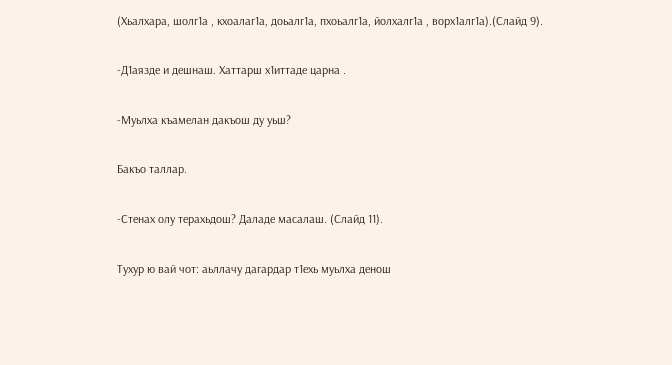(Хьалхара, шолг1а , кхоалаг1а, доьалг1а, пхоьалг1а, йолхалг1а , ворх1алг1а).(Слайд 9).

-Д1аязде и дешнаш. Хаттарш х1иттаде царна .

-Муьлха къамелан дакъош ду уьш?

Бакъо таллар.

-Стенах олу терахьдош? Даладе масалаш. (Слайд 11).

Тухур ю вай чот: аьллачу дагардар т1ехь муьлха денош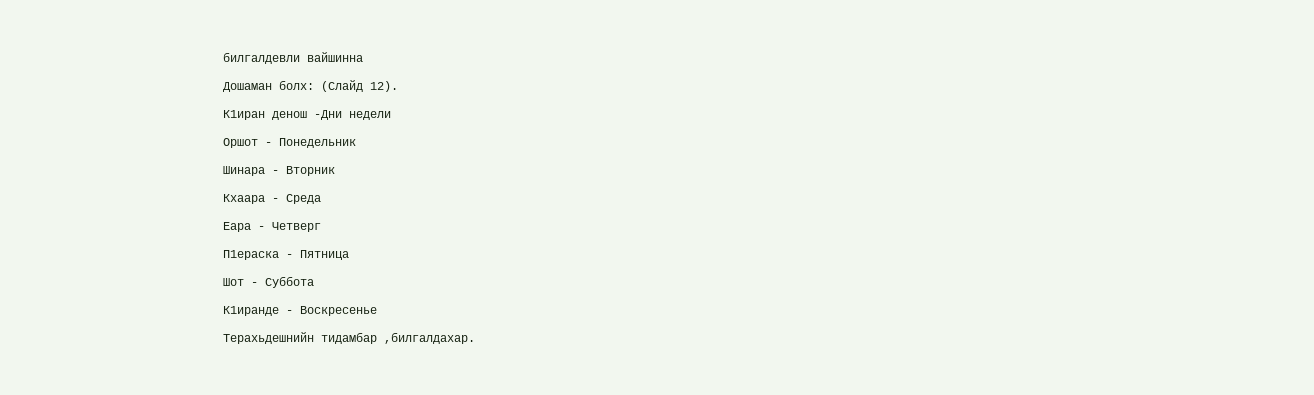билгалдевли вайшинна

Дошаман болх: (Слайд 12).

К1иран денош -Дни недели

Оршот - Понедельник

Шинара - Вторник

Кхаара - Среда

Еара - Четверг

П1ераска - Пятница

Шот - Суббота

К1иранде - Воскресенье

Терахьдешнийн тидамбар ,билгалдахар.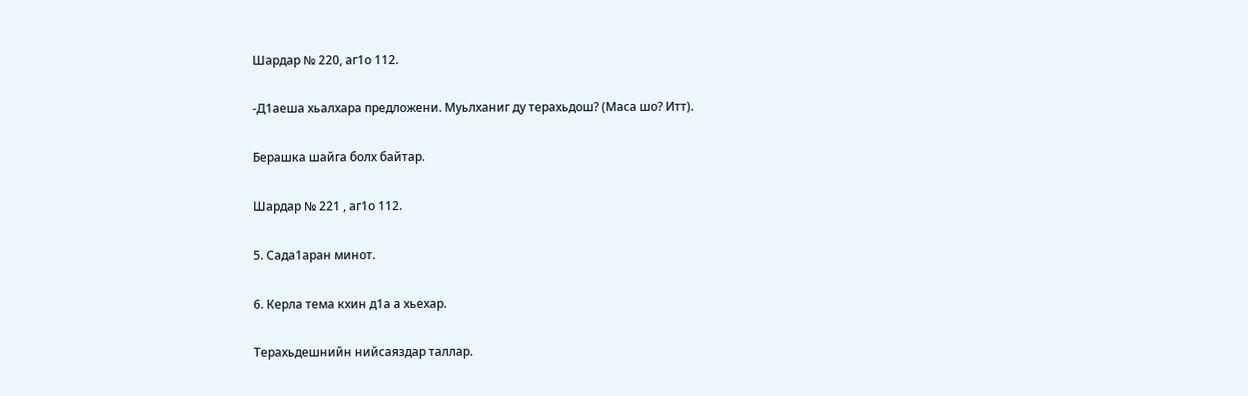Шардар № 220, аг1о 112.

-Д1аеша хьалхара предложени. Муьлханиг ду терахьдош? (Маса шо? Итт).

Берашка шайга болх байтар.

Шардар № 221 , аг1о 112.

5. Сада1аран минот.

6. Керла тема кхин д1а а хьехар.

Терахьдешнийн нийсаяздар таллар.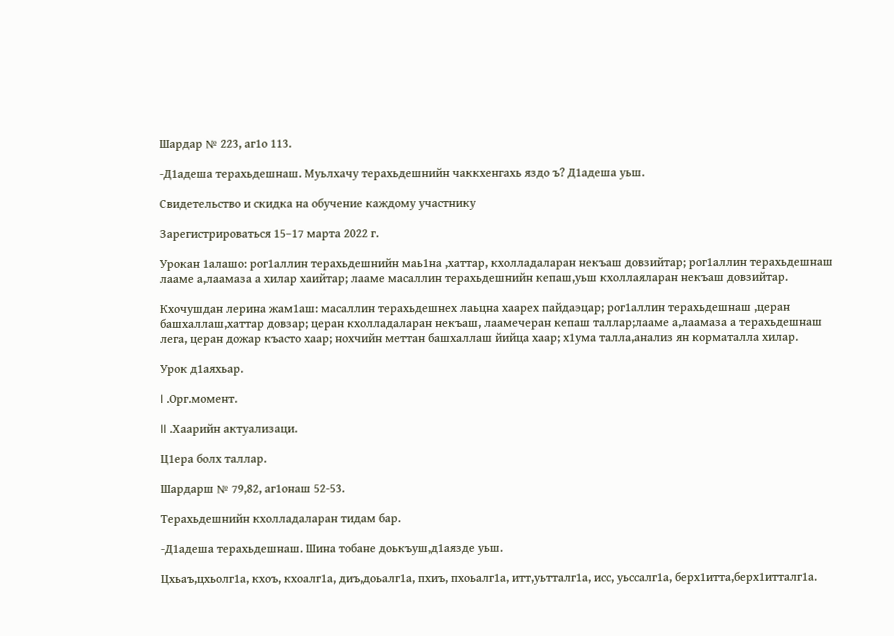Шардар № 223, аг1о 113.

-Д1адеша терахьдешнаш. Муьлхачу терахьдешнийн чаккхенгахь яздо ъ? Д1адеша уьш.

Свидетельство и скидка на обучение каждому участнику

Зарегистрироваться 15–17 марта 2022 г.

Урокан 1алашо: рог1аллин терахьдешнийн маь1на ,хаттар, кхолладаларан некъаш довзийтар; рог1аллин терахьдешнаш лааме а,лаамаза а хилар хаийтар; лааме масаллин терахьдешнийн кепаш,уьш кхоллаяларан некъаш довзийтар.

Кхочушдан лерина жам1аш: масаллин терахьдешнех лаьцна хаарех пайдаэцар; рог1аллин терахьдешнаш ,церан башхаллаш,хаттар довзар; церан кхолладаларан некъаш, лаамечеран кепаш таллар;лааме а,лаамаза а терахьдешнаш лега, церан дожар къасто хаар; нохчийн меттан башхаллаш йийца хаар; х1ума талла,анализ ян корматалла хилар.

Урок д1аяхьар.

I .Орг.момент.

II .Хаарийн актуализаци.

Ц1ера болх таллар.

Шардарш № 79,82, аг1онаш 52-53.

Терахьдешнийн кхолладаларан тидам бар.

-Д1адеша терахьдешнаш. Шина тобане доькъуш,д1аязде уьш.

Цхьаъ,цхьолг1а, кхоъ, кхоалг1а, диъ,доьалг1а, пхиъ, пхоьалг1а, итт,уьтталг1а, исс, уьссалг1а, берх1итта,берх1итталг1а.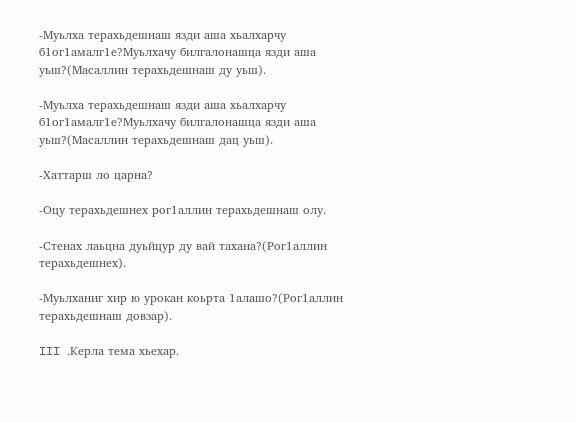-Муьлха терахьдешнаш язди аша хьалхарчу б1ог1амалг1е?Муьлхачу билгалонашца язди аша уьш?(Масаллин терахьдешнаш ду уьш).

-Муьлха терахьдешнаш язди аша хьалхарчу б1ог1амалг1е?Муьлхачу билгалонашца язди аша уьш?(Масаллин терахьдешнаш дац уьш).

-Хаттарш ло царна?

-Оцу терахьдешнех рог1аллин терахьдешнаш олу.

-Стенах лаьцна дуьйцур ду вай тахана?(Рог1аллин терахьдешнех).

-Муьлханиг хир ю урокан коьрта 1алашо?(Рог1аллин терахьдешнаш довзар).

III .Керла тема хьехар.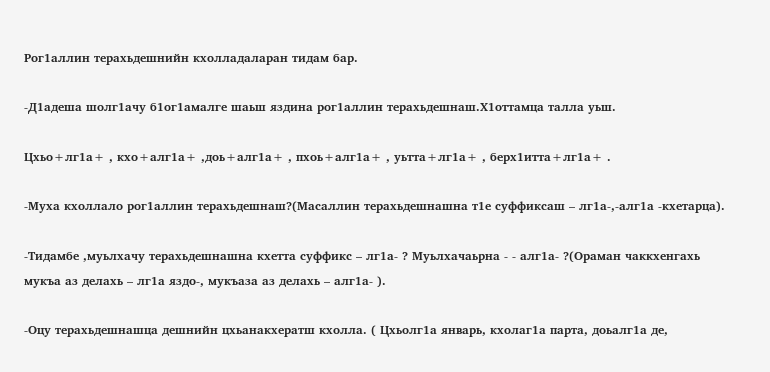Рог1аллин терахьдешнийн кхолладаларан тидам бар.

-Д1адеша шолг1ачу б1ог1амалге шаьш яздина рог1аллин терахьдешнаш.Х1оттамца талла уьш.

Цхьо+лг1а+ , кхо+алг1а+ ,доь+алг1а+ , пхоь+алг1а+ , уьтта+лг1а+ , берх1итта+лг1а+ .

-Муха кхоллало рог1аллин терахьдешнаш?(Масаллин терахьдешнашна т1е суффиксаш – лг1а-,-алг1а -кхетарца).

-Тидамбе ,муьлхачу терахьдешнашна кхетта суффикс – лг1а- ? Муьлхачаьрна - - алг1а- ?(Ораман чаккхенгахь мукъа аз делахь – лг1а яздо-, мукъаза аз делахь – алг1а- ).

-Оцу терахьдешнашца дешнийн цхьанакхератш кхолла. ( Цхьолг1а январь, кхолаг1а парта, доьалг1а де,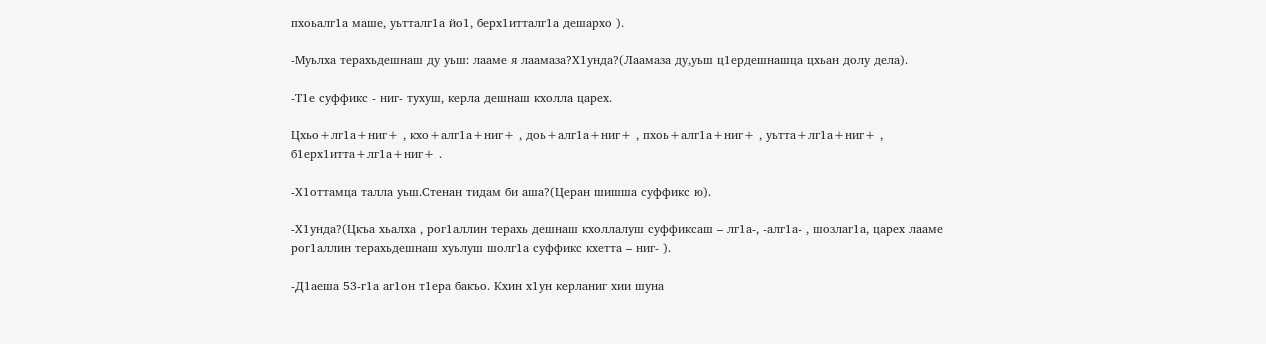пхоьалг1а маше, уьтталг1а йо1, берх1итталг1а дешархо ).

-Муьлха терахьдешнаш ду уьш: лааме я лаамаза?Х1унда?(Лаамаза ду,уьш ц1ердешнашца цхьан долу дела).

-Т1е суффикс - ниг- тухуш, керла дешнаш кхолла царех.

Цхьо+лг1а+ниг+ , кхо+алг1а+ниг+ , доь+алг1а+ниг+ , пхоь+алг1а+ниг+ , уьтта+лг1а+ниг+ , б1ерх1итта+лг1а+ниг+ .

-Х1оттамца талла уьш.Стенан тидам би аша?(Церан шишша суффикс ю).

-Х1унда?(Цкъа хьалха , рог1аллин терахь дешнаш кхоллалуш суффиксаш – лг1а-, -алг1а- , шозлаг1а, царех лааме рог1аллин терахьдешнаш хуьлуш шолг1а суффикс кхетта – ниг- ).

-Д1аеша 53-г1а аг1он т1ера бакъо. Кхин х1ун керланиг хии шуна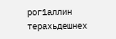рог1аллин терахьдешнех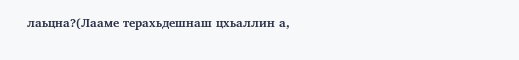лаьцна?(Лааме терахьдешнаш цхьаллин а,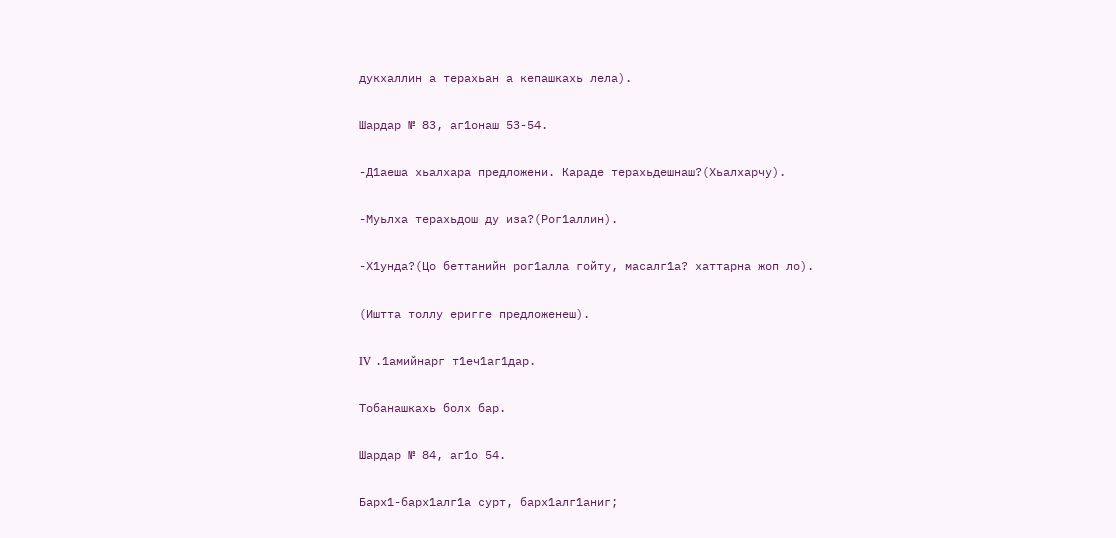дукхаллин а терахьан а кепашкахь лела).

Шардар № 83, аг1онаш 53-54.

-Д1аеша хьалхара предложени. Караде терахьдешнаш?(Хьалхарчу).

-Муьлха терахьдош ду иза?(Рог1аллин).

-Х1унда?(Цо беттанийн рог1алла гойту, масалг1а? хаттарна жоп ло).

(Иштта толлу еригге предложенеш).

IV .1амийнарг т1еч1аг1дар.

Тобанашкахь болх бар.

Шардар № 84, аг1о 54.

Барх1-барх1алг1а сурт, барх1алг1аниг;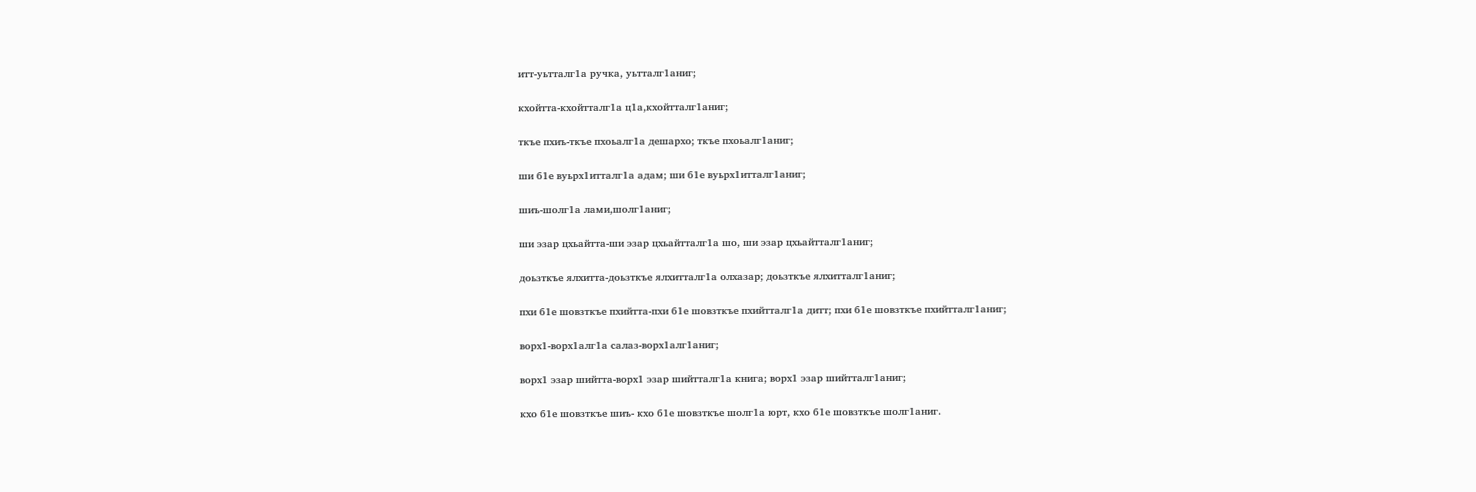итт-уьтталг1а ручка, уьтталг1аниг;

кхойтта-кхойтталг1а ц1а,кхойтталг1аниг;

ткъе пхиъ-ткъе пхоьалг1а дешархо; ткъе пхоьалг1аниг;

ши б1е вуьрх1итталг1а адам; ши б1е вуьрх1итталг1аниг;

шиъ-шолг1а лами,шолг1аниг;

ши эзар цхьайтта-ши эзар цхьайтталг1а шо, ши эзар цхьайтталг1аниг;

доьзткъе ялхитта-доьзткъе ялхитталг1а олхазар; доьзткъе ялхитталг1аниг;

пхи б1е шовзткъе пхийтта-пхи б1е шовзткъе пхийтталг1а дитт; пхи б1е шовзткъе пхийтталг1аниг;

ворх1-ворх1алг1а салаз-ворх1алг1аниг;

ворх1 эзар шийтта-ворх1 эзар шийтталг1а книга; ворх1 эзар шийтталг1аниг;

кхо б1е шовзткъе шиъ- кхо б1е шовзткъе шолг1а юрт, кхо б1е шовзткъе шолг1аниг.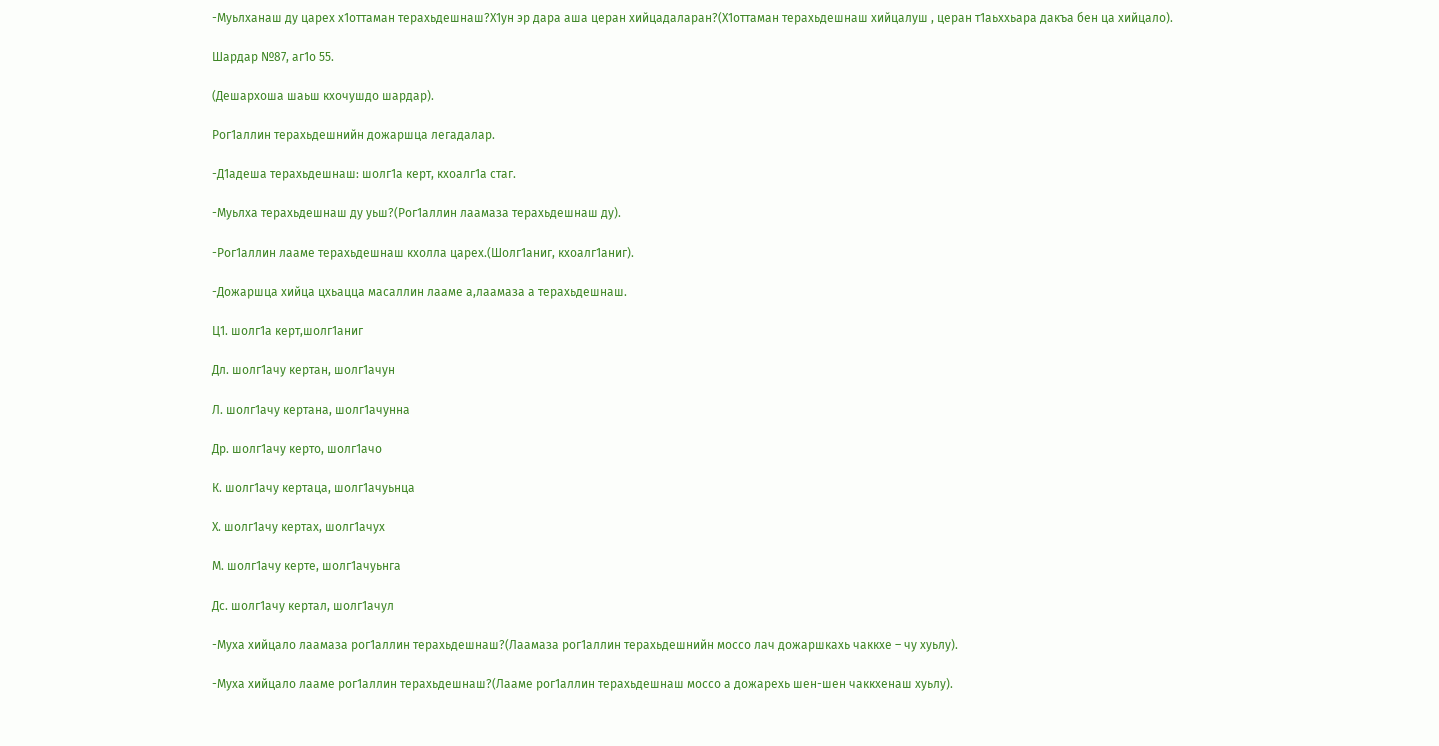-Муьлханаш ду царех х1оттаман терахьдешнаш?Х1ун эр дара аша церан хийцадаларан?(Х1оттаман терахьдешнаш хийцалуш , церан т1аьххьара дакъа бен ца хийцало).

Шардар №87, аг1о 55.

(Дешархоша шаьш кхочушдо шардар).

Рог1аллин терахьдешнийн дожаршца легадалар.

-Д1адеша терахьдешнаш: шолг1а керт, кхоалг1а стаг.

-Муьлха терахьдешнаш ду уьш?(Рог1аллин лаамаза терахьдешнаш ду).

-Рог1аллин лааме терахьдешнаш кхолла царех.(Шолг1аниг, кхоалг1аниг).

-Дожаршца хийца цхьацца масаллин лааме а,лаамаза а терахьдешнаш.

Ц1. шолг1а керт,шолг1аниг

Дл. шолг1ачу кертан, шолг1ачун

Л. шолг1ачу кертана, шолг1ачунна

Др. шолг1ачу керто, шолг1ачо

К. шолг1ачу кертаца, шолг1ачуьнца

Х. шолг1ачу кертах, шолг1ачух

М. шолг1ачу керте, шолг1ачуьнга

Дс. шолг1ачу кертал, шолг1ачул

-Муха хийцало лаамаза рог1аллин терахьдешнаш?(Лаамаза рог1аллин терахьдешнийн моссо лач дожаршкахь чаккхе – чу хуьлу).

-Муха хийцало лааме рог1аллин терахьдешнаш?(Лааме рог1аллин терахьдешнаш моссо а дожарехь шен-шен чаккхенаш хуьлу).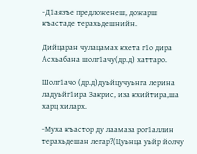-Д1аязъе предложенеш, дожарш къастаде терахьдешнийн.

Дийцаран чулацамах кхета г1о дира Асхьабана шолг1ачу(др.д) хаттаро.

Шолг1ачо (др.д)дуьйцучуьнга лерина ладуьйг1ира Закрис, иза кхийтира,ша харц хиларх.

-Муха къастор ду лаамаза рог1аллин терахьдешан легар?(Цуьнца уьйр йолчу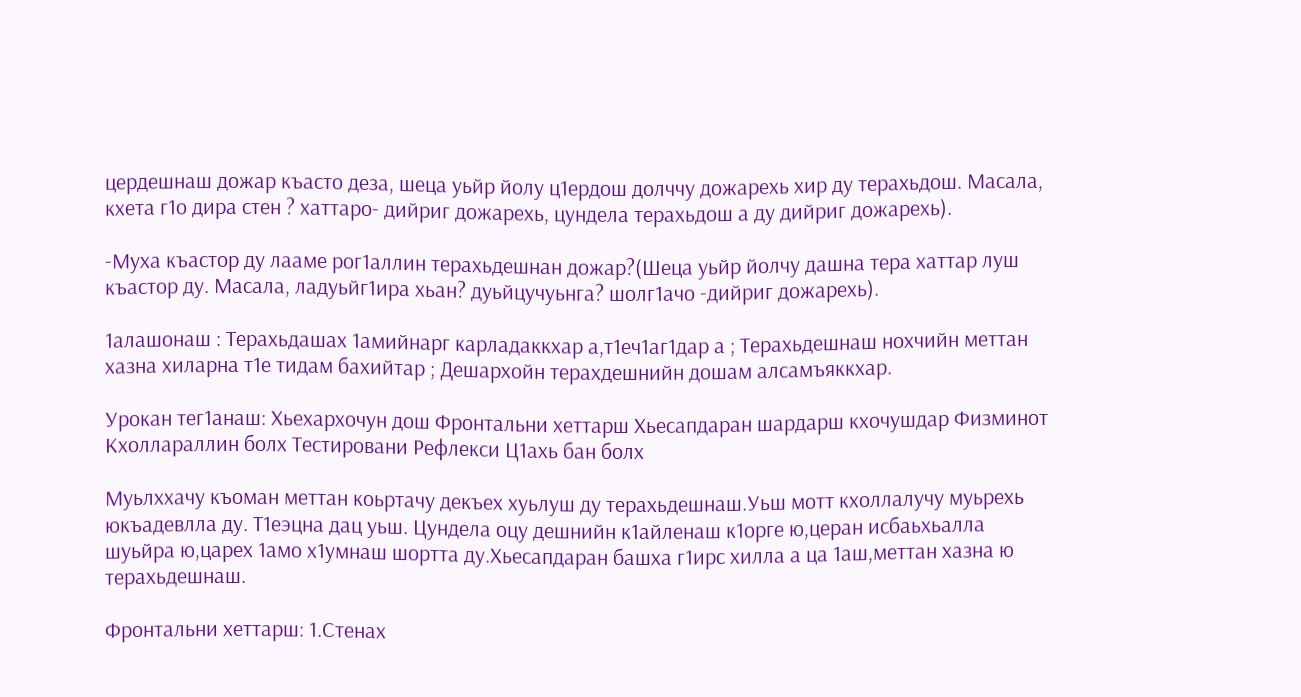цердешнаш дожар къасто деза, шеца уьйр йолу ц1ердош долччу дожарехь хир ду терахьдош. Масала, кхета г1о дира стен ? хаттаро- дийриг дожарехь, цундела терахьдош а ду дийриг дожарехь).

-Муха къастор ду лааме рог1аллин терахьдешнан дожар?(Шеца уьйр йолчу дашна тера хаттар луш къастор ду. Масала, ладуьйг1ира хьан? дуьйцучуьнга? шолг1ачо -дийриг дожарехь).

1алашонаш : Терахьдашах 1амийнарг карладаккхар а,т1еч1аг1дар а ; Терахьдешнаш нохчийн меттан хазна хиларна т1е тидам бахийтар ; Дешархойн терахдешнийн дошам алсамъяккхар.

Урокан тег1анаш: Хьехархочун дош Фронтальни хеттарш Хьесапдаран шардарш кхочушдар Физминот Кхоллараллин болх Тестировани Рефлекси Ц1ахь бан болх

Муьлххачу къоман меттан коьртачу декъех хуьлуш ду терахьдешнаш.Уьш мотт кхоллалучу муьрехь юкъадевлла ду. Т1еэцна дац уьш. Цундела оцу дешнийн к1айленаш к1орге ю,церан исбаьхьалла шуьйра ю,царех 1амо х1умнаш шортта ду.Хьесапдаран башха г1ирс хилла а ца 1аш,меттан хазна ю терахьдешнаш.

Фронтальни хеттарш: 1.Стенах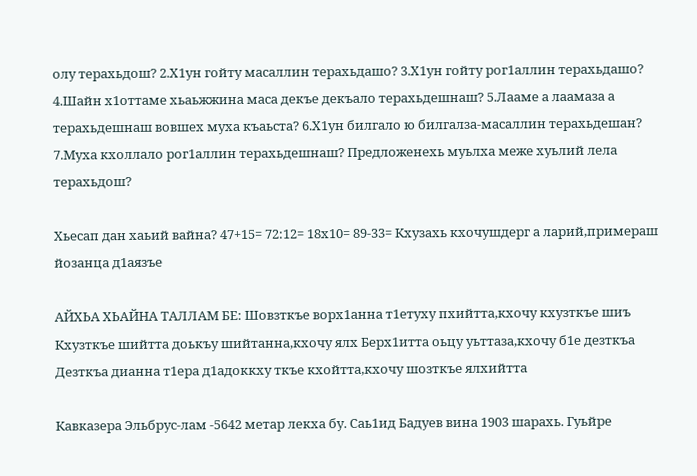олу терахьдош? 2.Х1ун гойту масаллин терахьдашо? 3.Х1ун гойту рог1аллин терахьдашо? 4.Шайн х1оттаме хьаьжжина маса декъе декъало терахьдешнаш? 5.Лааме а лаамаза а терахьдешнаш вовшех муха къаьста? 6.Х1ун билгало ю билгалза-масаллин терахьдешан? 7.Муха кхоллало рог1аллин терахьдешнаш? Предложенехь муьлха меже хуьлий лела терахьдош?

Хьесап дан хаьий вайна? 47+15= 72:12= 18х10= 89-33= Кхузахь кхочушдерг а ларий,примераш йозанца д1аязъе

АЙХЬА ХЬАЙНА ТАЛЛАМ БЕ: Шовзткъе ворх1анна т1етуху пхийтта,кхочу кхузткъе шиъ Кхузткъе шийтта доькъу шийтанна,кхочу ялх Берх1итта оьцу уьттаза,кхочу б1е дезткъа Дезткъа дианна т1ера д1адоккху ткъе кхойтта,кхочу шозткъе ялхийтта

Кавказера Эльбрус-лам -5642 метар лекха бу. Саь1ид Бадуев вина 1903 шарахь. Гуьйре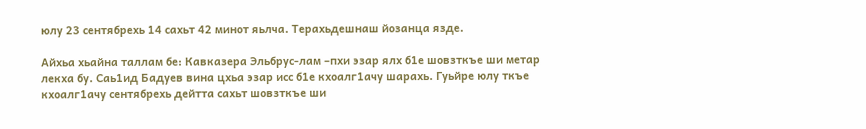юлу 23 сентябрехь 14 сахьт 42 минот яьлча. Терахьдешнаш йозанца язде.

Айхьа хьайна таллам бе: Кавказера Эльбрус-лам –пхи эзар ялх б1е шовзткъе ши метар лекха бу. Саь1ид Бадуев вина цхьа эзар исс б1е кхоалг1ачу шарахь. Гуьйре юлу ткъе кхоалг1ачу сентябрехь дейтта сахьт шовзткъе ши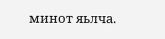минот яьлча.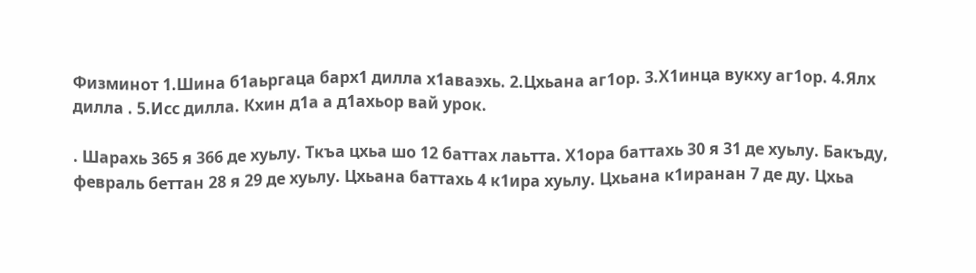Физминот 1.Шина б1аьргаца барх1 дилла х1аваэхь. 2.Цхьана аг1ор. 3.Х1инца вукху аг1ор. 4.Ялх дилла . 5.Исс дилла. Кхин д1а а д1ахьор вай урок.

. Шарахь 365 я 366 де хуьлу. Ткъа цхьа шо 12 баттах лаьтта. Х1ора баттахь 30 я 31 де хуьлу. Бакъду, февраль беттан 28 я 29 де хуьлу. Цхьана баттахь 4 к1ира хуьлу. Цхьана к1иранан 7 де ду. Цхьа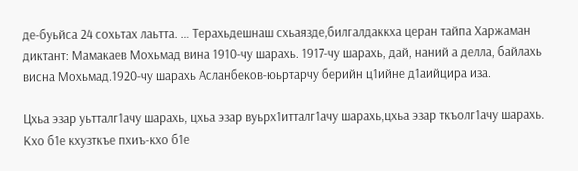де-буьйса 24 сохьтах лаьтта. … Терахьдешнаш схьаязде,билгалдаккха церан тайпа Харжаман диктант: Мамакаев Мохьмад вина 1910-чу шарахь. 1917-чу шарахь, дай, наний а делла, байлахь висна Мохьмад.1920-чу шарахь Асланбеков-юьртарчу берийн ц1ийне д1аийцира иза.

Цхьа эзар уьтталг1ачу шарахь, цхьа эзар вуьрх1итталг1ачу шарахь,цхьа эзар ткъолг1ачу шарахь. Кхо б1е кхузткъе пхиъ-кхо б1е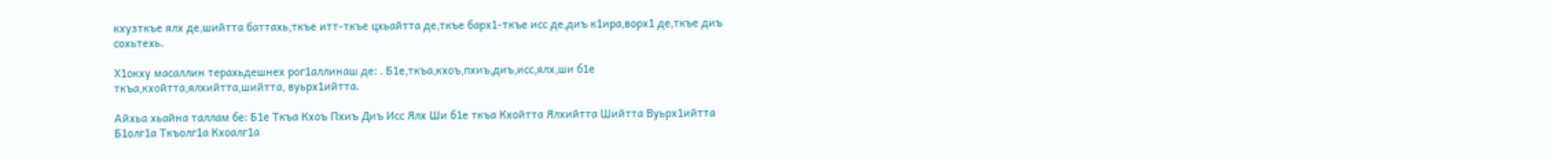кхузткъе ялх де,шийтта баттахь,ткъе итт-ткъе цхьайтта де,ткъе барх1-ткъе исс де,диъ к1ира,ворх1 де,ткъе диъ сохьтехь.

Х1окху масаллин терахьдешнех рог1аллинаш де: . Б1е,ткъа,кхоъ,пхиъ,диъ,исс,ялх,ши б1е ткъа,кхойтта,ялхийтта,шийтта, вуьрх1ийтта.

Айхьа хьайна таллам бе: Б1е Ткъа Кхоъ Пхиъ Диъ Исс Ялх Ши б1е ткъа Кхойтта Ялхийтта Шийтта Вуьрх1ийтта Б1олг1а Ткъолг1а Кхоалг1а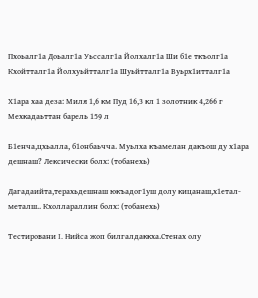Пхоьалг1а Доьалг1а Уьссалг1а Йолхалг1а Ши б1е ткъолг1а Кхойтталг1а Йолхуьйтталг1а Шуьйтталг1а Вуьрх1итталг1а

Х1ара хаа деза: Миля 1,6 км Пуд 16,3 кл 1 золотник 4,266 г Мехкадаьттан барель 159 л

Б1енча,цхьалла, б1онбаьчча. Муьлха къамелан дакъош ду х1ара дешнаш? Лексически болх: (тобанехь)

Дагадаийта,терахьдешнаш юкъадог1уш долу кицанаш,х1етал-металш.. Кхоллараллин болх: (тобанехь)

Тестировани I. Нийса жоп билгалдаккха.Стенах олу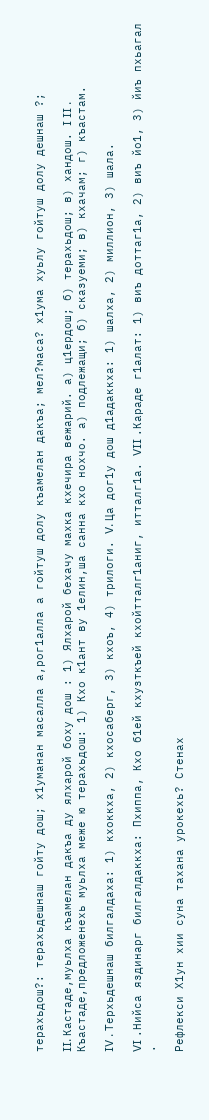терахьдош?: терахьдешнаш гойту дош; х1уманан масалла а,рог1алла а гойтуш долу къамелан дакъа; мел?маса? х1ума хуьлу гойтуш долу дешнаш ?;

II. Кастаде,муьлха къамелан дакъа ду ялхарой боху дош : 1) Ялхарой бехачу махка кхечира вежарий. а) ц1ердош; б) терахьдош; в) хандош. I II . Къастаде,предложенехь муьлха меже ю терахьдош: 1) Кхо к1ант ву 1елин,ша санна кхо нохчо. а) подлежащи; б) сказуеми; в) кхачам; г) къастам.

IV . Терхьдешнаш билгалдаха: 1) кхоккха, 2) кхосаберг, 3) кхоъ, 4) трилоги. V. Ца дог1у дош д1адаккха: 1) шалха, 2) миллион, 3) шала.

VI .Нийса яздинарг билгалдаккха: Пхиппа, Кхо б1ей кхузткъей кхойтталг1аниг, итталг1а. VII .Караде г1алат: 1) виъ доттаг1а, 2) виъ йо1, 3) йиъ пхьагал .

Рефлекси Х1ун хии суна тахана урокехь? Стенах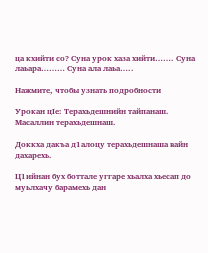ца кхийти со? Суна урок хаза хийти……. Суна лаьара……… Суна ала лаьа…..

Нажмите, чтобы узнать подробности

Урокан цIе: Терахьдешнийн тайпанаш. Масаллин терахьдешнаш.

Доккха дакъа д1алоцу терахьдешнаша вайн дахарехь.

Ц1ийнан бух боттале уггаре хьалха хьесап до муьлхачу барамехь дан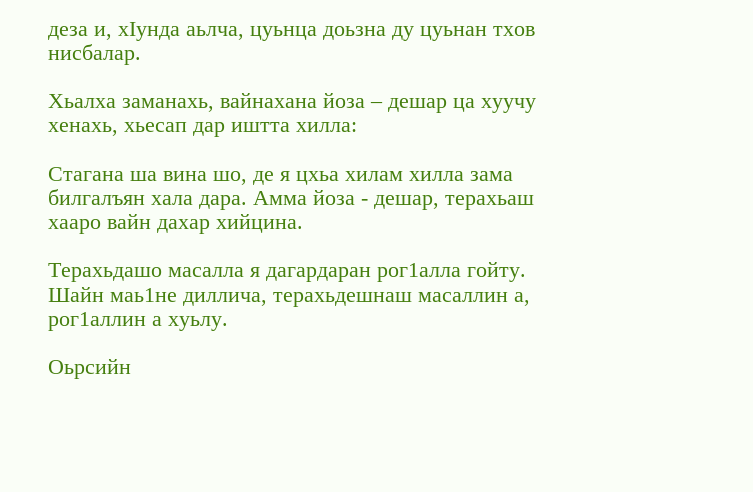деза и, хIунда аьлча, цуьнца доьзна ду цуьнан тхов нисбалар.

Хьалха заманахь, вайнахана йоза – дешар ца хуучу хенахь, хьесап дар иштта хилла:

Стагана ша вина шо, де я цхьа хилам хилла зама билгалъян хала дара. Амма йоза - дешар, терахьаш хааро вайн дахар хийцина.

Терахьдашо масалла я дагардаран рог1алла гойту. Шайн маь1не диллича, терахьдешнаш масаллин а, рог1аллин а хуьлу.

Оьрсийн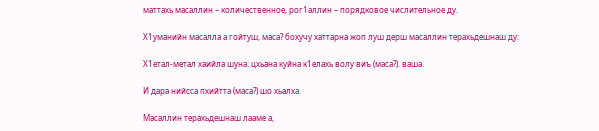маттахь масаллин – количественное, рог1аллин – порядковое числительное ду.

Х1уманийн масалла а гойтуш, маса? бохучу хаттарна жоп луш дерш масаллин терахьдешнаш ду:

Х1етал-метал хаийла шуна: цхьана куйна к1елахь волу виъ (маса?). ваша.

И дара нийсса пхийтта (маса?) шо хьалха.

Масаллин терахьдешнаш лааме а,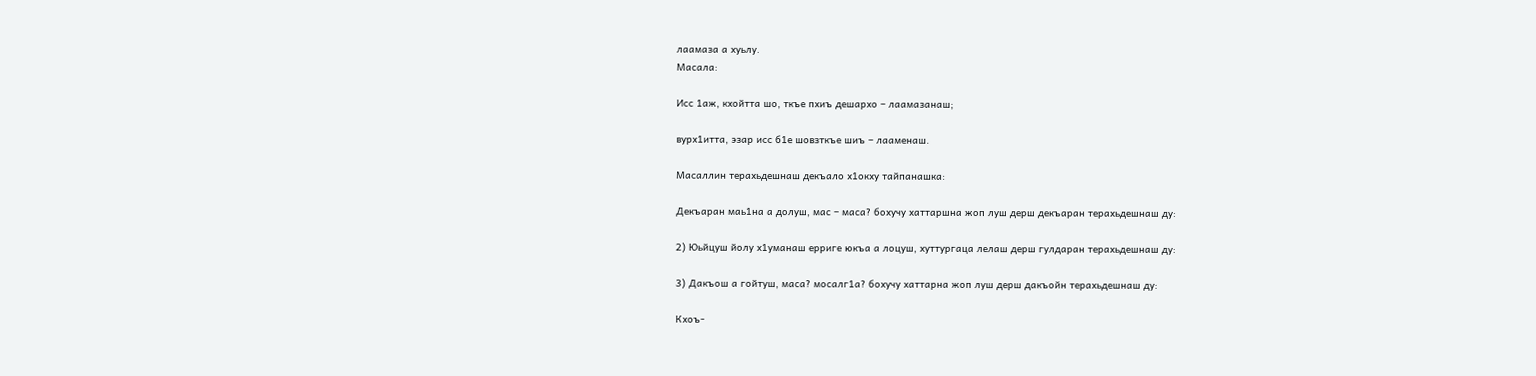лаамаза а хуьлу.
Масала:

Исс 1аж, кхойтта шо, ткъе пхиъ дешархо – лаамазанаш;

вурх1итта, эзар исс б1е шовзткъе шиъ – лааменаш.

Масаллин терахьдешнаш декъало х1окху тайпанашка:

Декъаран маь1на а долуш, мас – маса? бохучу хаттаршна жоп луш дерш декъаран терахьдешнаш ду:

2) Юьйцуш йолу х1уманаш ерриге юкъа а лоцуш, хуттургаца лелаш дерш гулдаран терахьдешнаш ду:

3) Дакъош а гойтуш, маса? мосалг1а? бохучу хаттарна жоп луш дерш дакъойн терахьдешнаш ду:

Кхоъ-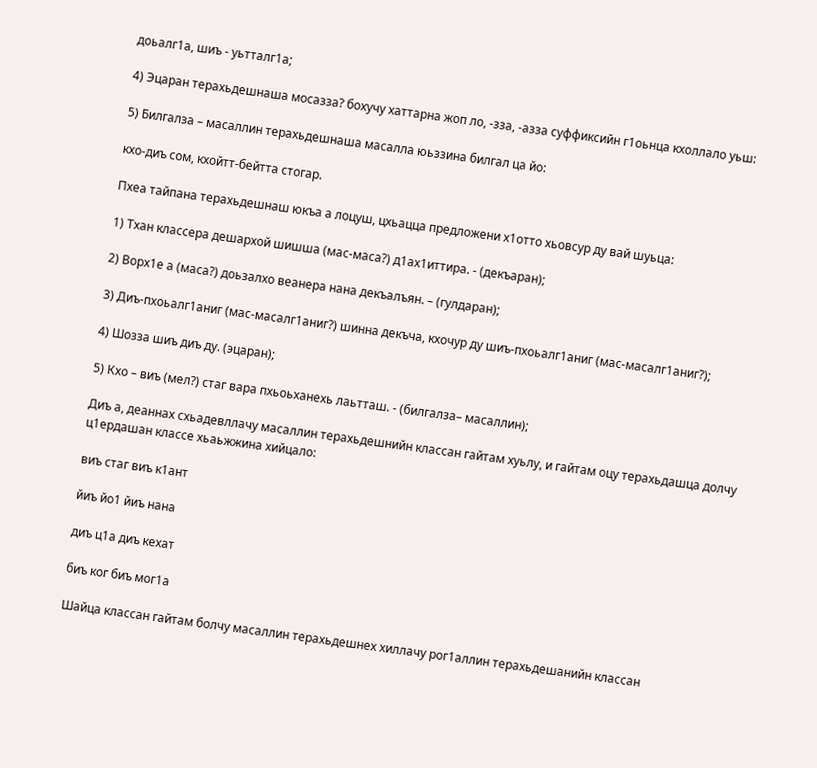доьалг1а, шиъ - уьтталг1а;

4) Эцаран терахьдешнаша мосазза? бохучу хаттарна жоп ло, -зза, -азза суффиксийн г1оьнца кхоллало уьш:

5) Билгалза – масаллин терахьдешнаша масалла юьззина билгал ца йо:

кхо-диъ сом, кхойтт-бейтта стогар.

Пхеа тайпана терахьдешнаш юкъа а лоцуш, цхьацца предложени х1отто хьовсур ду вай шуьца:

1) Тхан классера дешархой шишша (мас-маса?) д1ах1иттира. - (декъаран);

2) Ворх1е а (маса?) доьзалхо веанера нана декъалъян. – (гулдаран);

3) Диъ-пхоьалг1аниг (мас-масалг1аниг?) шинна декъча, кхочур ду шиъ-пхоьалг1аниг (мас-масалг1аниг?);

4) Шозза шиъ диъ ду. (эцаран);

5) Кхо – виъ (мел?) стаг вара пхьоьханехь лаьтташ. - (билгалза– масаллин);

Диъ а, деаннах схьадевллачу масаллин терахьдешнийн классан гайтам хуьлу, и гайтам оцу терахьдашца долчу ц1ердашан классе хьаьжжина хийцало:

виъ стаг виъ к1ант

йиъ йо1 йиъ нана

диъ ц1а диъ кехат

биъ ког биъ мог1а

Шайца классан гайтам болчу масаллин терахьдешнех хиллачу рог1аллин терахьдешанийн классан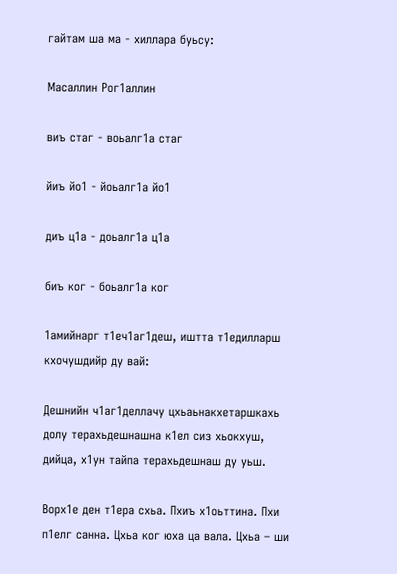гайтам ша ма - хиллара буьсу:

Масаллин Рог1аллин

виъ стаг - воьалг1а стаг

йиъ йо1 - йоьалг1а йо1

диъ ц1а - доьалг1а ц1а

биъ ког - боьалг1а ког

1амийнарг т1еч1аг1деш, иштта т1едилларш кхочушдийр ду вай:

Дешнийн ч1аг1деллачу цхьаьнакхетаршкахь долу терахьдешнашна к1ел сиз хьокхуш, дийца, х1ун тайпа терахьдешнаш ду уьш.

Ворх1е ден т1ера схьа. Пхиъ х1оьттина. Пхи п1елг санна. Цхьа ког юха ца вала. Цхьа – ши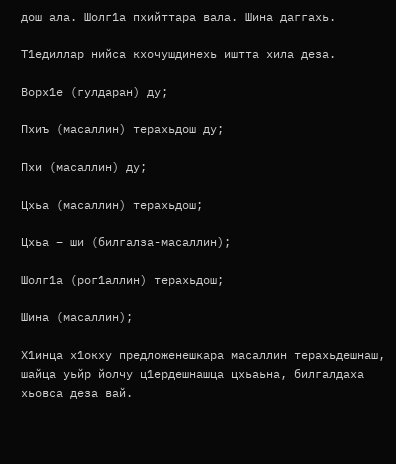дош ала. Шолг1а пхийттара вала. Шина даггахь.

Т1едиллар нийса кхочушдинехь иштта хила деза.

Ворх1е (гулдаран) ду;

Пхиъ (масаллин) терахьдош ду;

Пхи (масаллин) ду;

Цхьа (масаллин) терахьдош;

Цхьа – ши (билгалза-масаллин);

Шолг1а (рог1аллин) терахьдош;

Шина (масаллин);

Х1инца х1окху предложенешкара масаллин терахьдешнаш, шайца уьйр йолчу ц1ердешнашца цхьаьна, билгалдаха хьовса деза вай.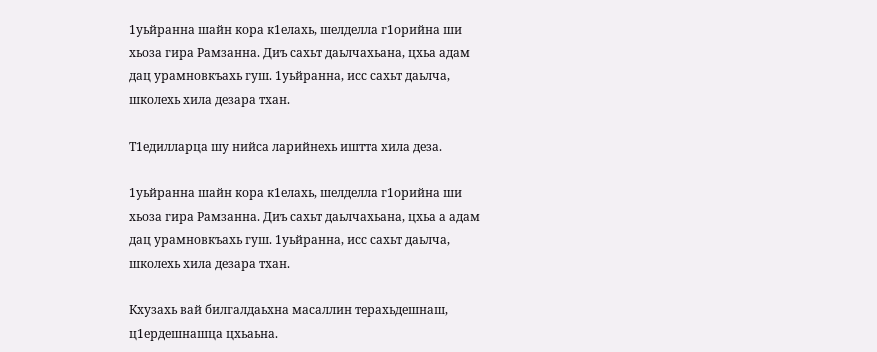1уьйранна шайн кора к1елахь, шелделла г1орийна ши хьоза гира Рамзанна. Диъ сахьт даьлчахьана, цхьа адам дац урамновкъахь гуш. 1уьйранна, исс сахьт даьлча, школехь хила дезара тхан.

Т1едилларца шу нийса ларийнехь иштта хила деза.

1уьйранна шайн кора к1елахь, шелделла г1орийна ши хьоза гира Рамзанна. Диъ сахьт даьлчахьана, цхьа а адам дац урамновкъахь гуш. 1уьйранна, исс сахьт даьлча, школехь хила дезара тхан.

Кхузахь вай билгалдаьхна масаллин терахьдешнаш, ц1ердешнашца цхьаьна.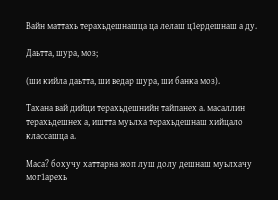Вайн маттахь терахьдешнашца ца лелаш ц1ердешнаш а ду.

Даьтта, шура, моз;

(ши кийла даьтта, ши ведар шура, ши банка моз).

Тахана вай дийци терахьдешнийн тайпанех а. масаллин терахьдешнех а, иштта муьлха терахьдешнаш хийцало классашца а.

Маса? бохучу хаттарна жоп луш долу дешнаш муьлхачу мог1арехь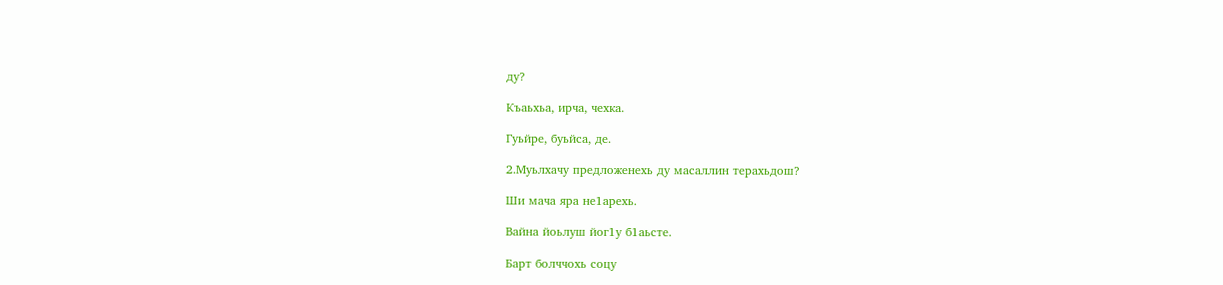ду?

Къаьхьа, ирча, чехка.

Гуьйре, буьйса, де.

2.Муьлхачу предложенехь ду масаллин терахьдош?

Ши мача яра не1арехь.

Вайна йоьлуш йог1у б1аьсте.

Барт болччохь соцу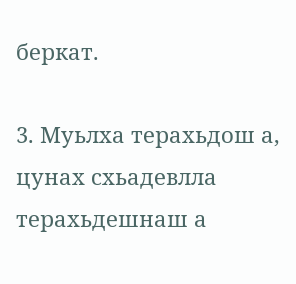беркат.

3. Муьлха терахьдош а, цунах схьадевлла терахьдешнаш а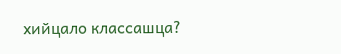хийцало классашца?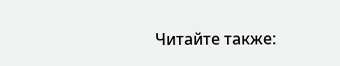Читайте также: